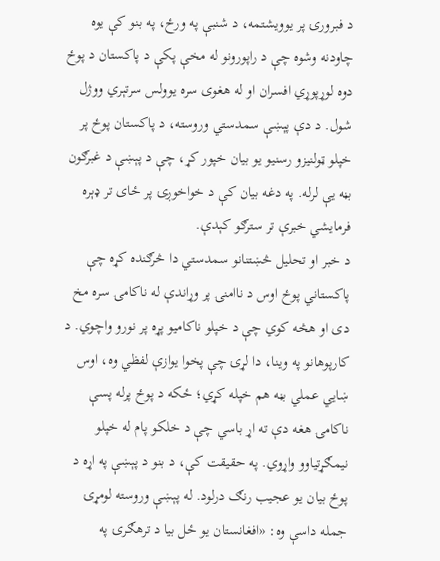د فبرورۍ پر یوویشتمه، د شنبې په ورځ، په بنو کې یوه چاودنه وشوه چې د راپورونو له مخې پکې د پاکستان د پوځ دوه لوړپوړي افسران او له هغوی سره یوولس سرتېري ووژل شول. د دې پېښې سمدستي وروسته، د پاکستان پوځ پر خپلو ټولنیزو رسنیو یو بیان خپور کړ، چې د پېښې د غبرګون بڼه یې لرله. په دغه بیان کې د خواخوږۍ پر ځای تر ډېره فرمایشي خبرې تر سترګو کېدې.
د خبر او تحلیل څښتنانو سمدستي دا څرګنده کړه چې پاکستاني پوځ اوس د ناامنۍ پر وړاندې له ناکامۍ سره مخ دی او هڅه کوي چې د خپلو ناکامیو پړه پر نورو واچوي. د کارپوهانو په وینا، دا لړۍ چې پخوا یوازې لفظي وه، اوس ښايي عملي بڼه هم خپله کړي؛ ځکه د پوځ پرله پسې ناکامۍ هغه دې ته اړ باسي چې د خلکو پام له خپلو نیمګړتیاوو واړوي. په حقیقت کې، د بنو د پېښې په اړه د پوځ بیان یو عجیب رنګ درلود. له پېښې وروسته لومړۍ جمله داسې وه: «افغانستان یو ځل بیا د ترهګرۍ په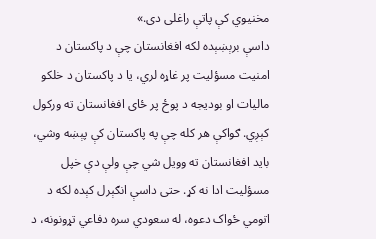مخنیوي کې پاتې راغلی دی.»
داسې برېښېده لکه افغانستان چې د پاکستان د امنیت مسؤلیت پر غاړه لري، یا د پاکستان د خلکو مالیات او بودیجه د پوځ پر ځای افغانستان ته ورکول کېږي. ګواکې هر کله چې په پاکستان کې پېښه وشي، باید افغانستان ته وویل شي چې ولې دې خپل مسؤلیت ادا نه کړ. حتی داسې انګېرل کېده لکه د اتومي ځواک دعوه، له سعودي سره دفاعي تړونونه، د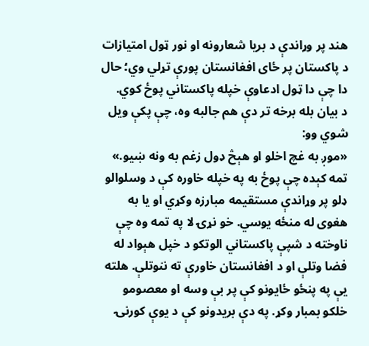هند پر وړاندې د بریا شعارونه او نور ټول امتیازات د پاکستان پر ځای افغانستان پورې تړلي وي؛ حال دا چې دا ټول ادعاوې خپله پاکستاني پوځ کوي.
د بیان بله برخه تر دې هم جالبه وه، چې پکې ویل شوي وو:
«موږ به غچ اخلو او هېڅ ډول زغم به ونه ښیو.»
تمه کېده چې پوځ به په خپله خاوره کې د وسلوالو ډلو پر وړاندې مستقیمه مبارزه وکړي او یا به هغوی له منځه یوسي. خو نړۍ لا په تمه وه چې ناوخته د شپې پاکستاني الوتکو د خپل هېواد له فضا وتلې او د افغانستان خاورې ته ننوتلې. هلته یې په پنځو ځایونو کې پر بې وسه او معصومو خلکو بمبار وکړ. په دې بریدونو کې د یوې کورنۍ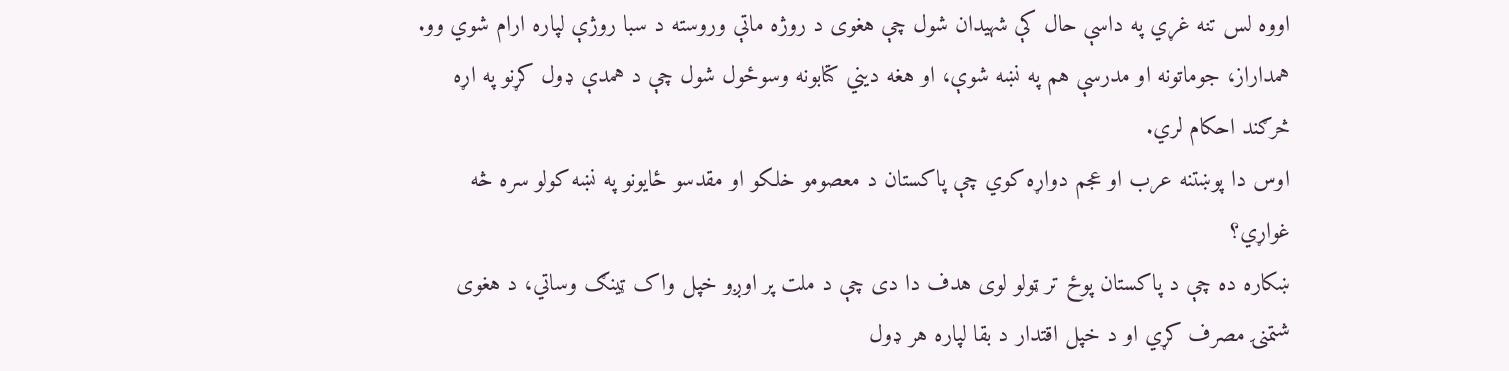اووه لس تنه غړي په داسې حال کې شهیدان شول چې هغوی د روژه ماتې وروسته د سبا روژې لپاره ارام شوي وو. همداراز، جوماتونه او مدرسې هم په نښه شوې، او هغه ديني کتابونه وسوځول شول چې د همدې ډول کړنو په اړه څرګند احکام لري.
اوس دا پوښتنه عرب او عجم دواړه کوي چې پاکستان د معصومو خلکو او مقدسو ځایونو په نښه کولو سره څه غواړي؟
ښکاره ده چې د پاکستان پوځ تر ټولو لوی هدف دا دی چې د ملت پر اوږو خپل واک ټینګ وساتي، د هغوی شتمنۍ مصرف کړي او د خپل اقتدار د بقا لپاره هر ډول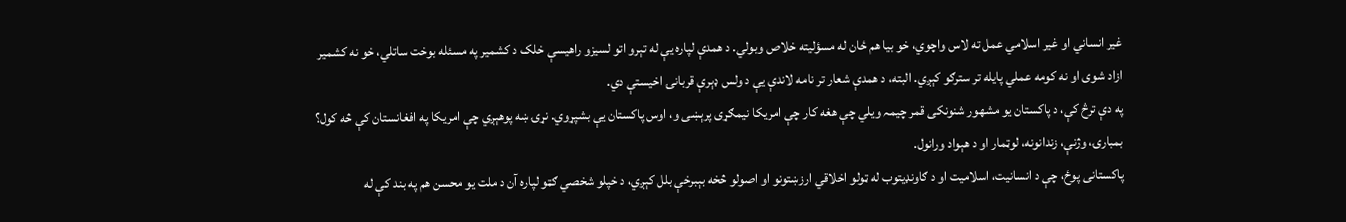غیر انساني او غیر اسلامي عمل ته لاس واچوي، خو بیا هم ځان له مسؤلیته خلاص وبولي. د همدې لپاره یې له تېرو اتو لسیزو راهیسې خلک د کشمیر په مسئله بوخت ساتلي، خو نه کشمیر ازاد شوی او نه کومه عملي پایله تر سترګو کېږي. البته، د همدې شعار تر نامه لاندې یې د ولس ډېرې قربانۍ اخیستې دي.
په دې ترڅ کې، د پاکستان یو مشهور شنونکی قمر چیمہ ویلي چې هغه کار چې امریکا نیمګړی پرېښی و، اوس پاکستان یې بشپړوي. نړۍ ښه پوهېږي چې امریکا په افغانستان کې څه کول؟ بمبارۍ، وژنې، زندانونه، لوټمار او د هېواد ورانول.
پاکستانی پوځ، چې د انسانیت، اسلامیت او د ګاونډیتوب له ټولو اخلاقي ارزښتونو او اصولو څخه بېبرخې بلل کېږي، د خپلو شخصي ګټو لپاره آن د ملت یو محسن هم په بند کې له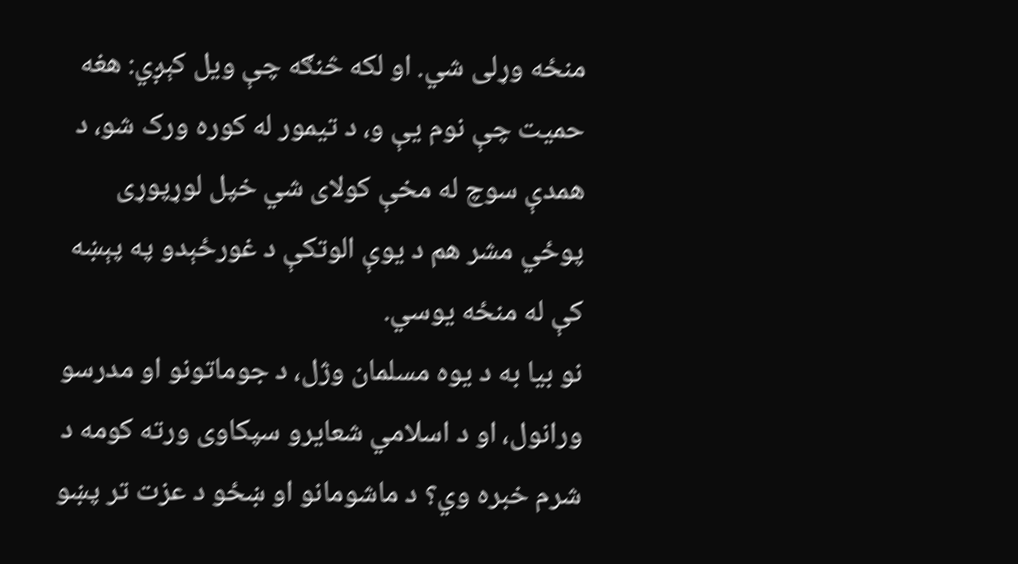منځه وړلی شي. او لکه څنګه چې ویل کېږي: هغه حمیت چې نوم یې و، د تیمور له کوره ورک شو، د همدې سوچ له مخې کولای شي خپل لوړپوړی پوځي مشر هم د یوې الوتکې د غورځېدو په پېښه کې له منځه یوسي.
نو بیا به د یوه مسلمان وژل، د جوماتونو او مدرسو ورانول، او د اسلامي شعایرو سپکاوی ورته کومه د شرم خبره وي؟ د ماشومانو او ښځو د عزت تر پښو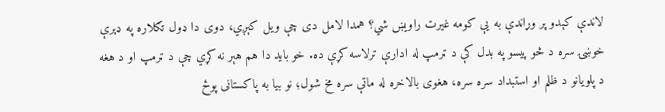لاندې کېدو پر وړاندې به یې کومه غیرت راویښ شي؟ همدا لامل دی چې ویل کېږي، دوی دا ډول تګلاره په ډېرې خوښۍ سره د څو پیسو په بدل کې د ټرمپ له ادارې ترلاسه کړې ده. خو باید دا هم هېر نه کړي چې د ټرمپ او د هغه د پلویانو د ظلم او استبداد سره سره، هغوی بالاخره له ماتې سره مخ شول؛ نو بیا به پاکستانی پوځ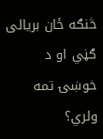څنګه ځان بریالی ګڼي او د خوښۍ تمه ولري؟